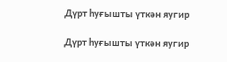Дүрт һуғышты үткән яугир

Дүрт һуғышты үткән яугир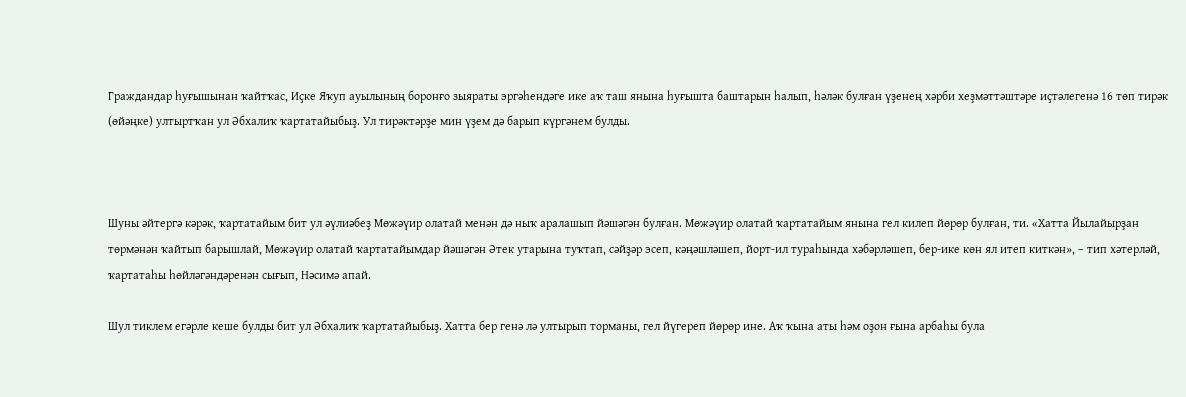Граждандар һуғышынан ҡайтҡас, Иҫке Яҡуп ауылының боронғо зыяраты эргәһендәге ике аҡ таш янына һуғышта баштарын һалып, һәләк булған үҙенең хәрби хеҙмәттәштәре иҫтәлегенә 16 төп тирәк (өйәңке) ултыртҡан ул Әбхалиҡ ҡартатайыбыҙ. Ул тирәктәрҙе мин үҙем дә барып күргәнем булды.



Шуны әйтергә кәрәк, ҡартатайым бит ул әүлиәбеҙ Мөжәүир олатай менән дә ныҡ аралашып йәшәгән булған. Мөжәүир олатай ҡартатайым янына гел килеп йөрөр булған, ти. «Хатта Йылайырҙан төрмәнән ҡайтып барышлай, Мөжәүир олатай ҡартатайымдар йәшәгән Әтек утарына туҡтап, сәйҙәр эсеп, кәңәшләшеп, йорт-ил тураһында хәбәрләшеп, бер-ике көн ял итеп киткән», – тип хәтерләй, ҡартатаһы һөйләгәндәренән сығып, Нәсимә апай.

Шул тиклем егәрле кеше булды бит ул Әбхалиҡ ҡартатайыбыҙ. Хатта бер генә лә ултырып торманы, гел йүгереп йөрөр ине. Аҡ ҡына аты һәм оҙон ғына арбаһы була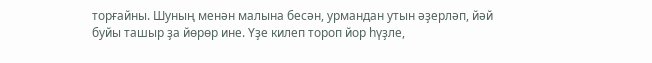торғайны. Шуның менән малына бесән, урмандан утын әҙерләп, йәй буйы ташыр ҙа йөрөр ине. Үҙе килеп тороп йор һүҙле,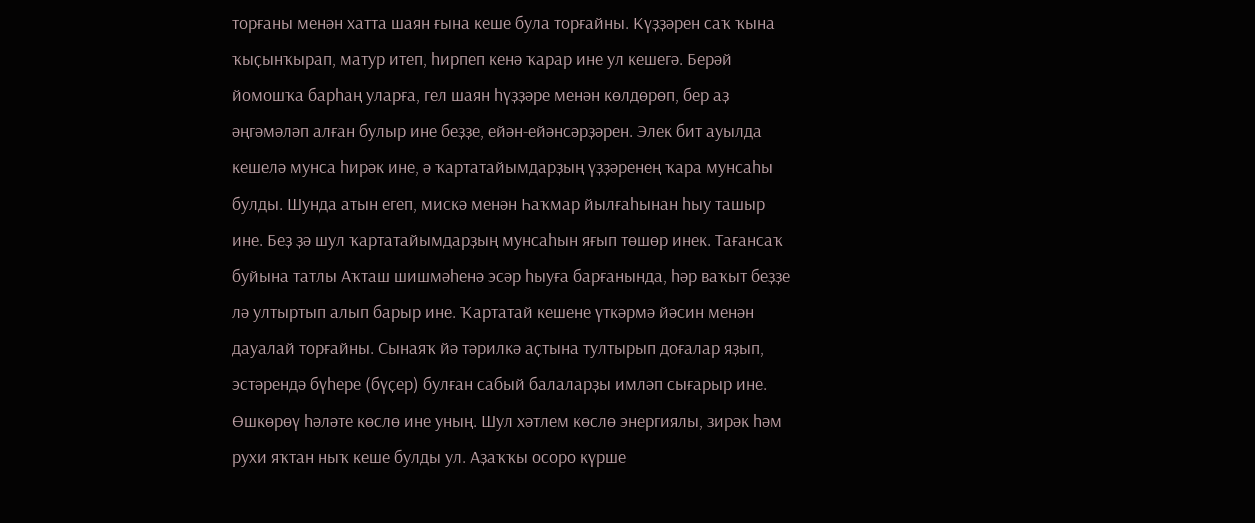торғаны менән хатта шаян ғына кеше була торғайны. Күҙҙәрен саҡ ҡына ҡыҫынҡырап, матур итеп, һирпеп кенә ҡарар ине ул кешегә. Берәй йомошҡа барһаң уларға, гел шаян һүҙҙәре менән көлдөрөп, бер аҙ әңгәмәләп алған булыр ине беҙҙе, ейән-ейәнсәрҙәрен. Элек бит ауылда кешелә мунса һирәк ине, ә ҡартатайымдарҙың үҙҙәренең ҡара мунсаһы булды. Шунда атын егеп, мискә менән Һаҡмар йылғаһынан һыу ташыр ине. Беҙ ҙә шул ҡартатайымдарҙың мунсаһын яғып төшөр инек. Тағансаҡ буйына татлы Аҡташ шишмәһенә эсәр һыуға барғанында, һәр ваҡыт беҙҙе лә ултыртып алып барыр ине. Ҡартатай кешене үткәрмә йәсин менән дауалай торғайны. Сынаяҡ йә тәрилкә аҫтына тултырып доғалар яҙып, эстәрендә бүһере (бүҫер) булған сабый балаларҙы имләп сығарыр ине. Өшкөрөү һәләте көслө ине уның. Шул хәтлем көслө энергиялы, зирәк һәм рухи яҡтан ныҡ кеше булды ул. Аҙаҡҡы осоро күрше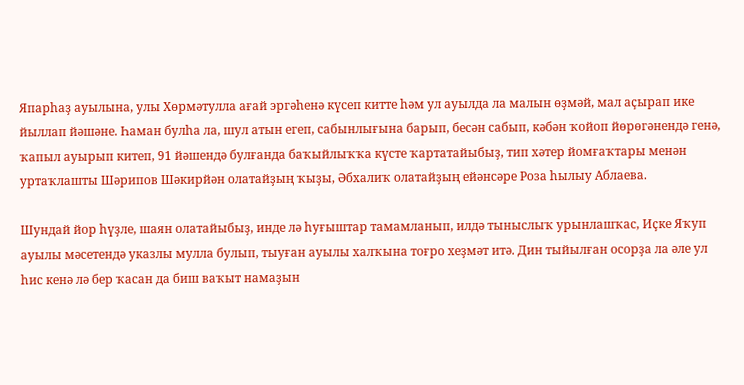Япарһаҙ ауылына, улы Хөрмәтулла ағай эргәһенә күсеп китте һәм ул ауылда ла малын өҙмәй, мал аҫырап ике йыллап йәшәне. Һаман булһа ла, шул атын егеп, сабынлығына барып, бесән сабып, кәбән ҡойоп йөрөгәнендә генә, ҡапыл ауырып китеп, 91 йәшендә булғанда баҡыйлыҡҡа күсте ҡартатайыбыҙ, тип хәтер йомғаҡтары менән уртаҡлашты Шәрипов Шәкирйән олатайҙың ҡыҙы, Әбхалиҡ олатайҙың ейәнсәре Роза һылыу Аблаева.

Шундай йор һүҙле, шаян олатайыбыҙ, инде лә һуғыштар тамамланып, илдә тыныслыҡ урынлашҡас, Иҫке Яҡуп ауылы мәсетендә указлы мулла булып, тыуған ауылы халҡына тоғро хеҙмәт итә. Дин тыйылған осорҙа ла әле ул һис кенә лә бер ҡасан да биш ваҡыт намаҙын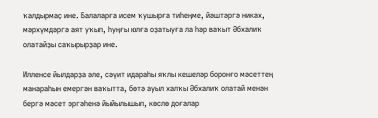ҡалдырмаҫ ине. Балаларға исем ҡушырға тиһеңме, йәштәргә никах, мәрхүмдәргә аят уҡып, һуңғы юлға оҙатыуға ла һәр ваҡыт Әбхалиҡ олатайҙы саҡырырҙар ине.

Илленсе йылдарҙа әле, сәүит идараһы яҡлы кешеләр боронғо мәсеттең манараһын емергән ваҡытта, бөтә ауыл халҡы Әбхалиҡ олатай менән бергә мәсет эргәһенә йыйылышып, көслө доғалар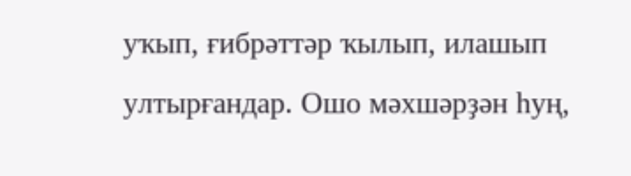уҡып, ғибрәттәр ҡылып, илашып ултырғандар. Ошо мәхшәрҙән һуң,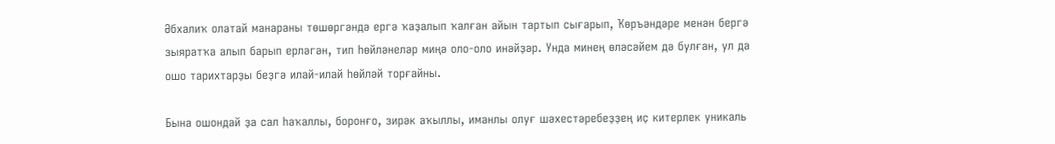Әбхалиҡ олатай манараны төшөргәндә ергә ҡаҙалып ҡалған айын тартып сығарып, Ҡөръәндәре менән бергә зыяратҡа алып барып ерләгән, тип һөйләнеләр миңә оло-оло инәйҙәр. Унда минең өләсәйем дә булған, ул да ошо тарихтарҙы беҙгә илай-илай һөйләй торғайны.

Бына ошондай ҙа сал һаҡаллы, боронғо, зирәк аҡыллы, иманлы олуғ шәхестәребеҙҙең иҫ китерлек уникаль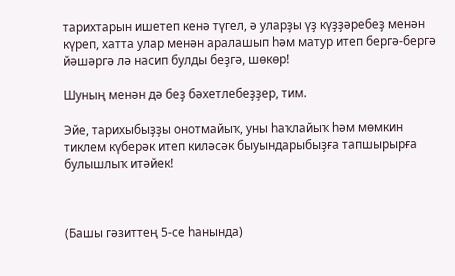тарихтарын ишетеп кенә түгел, ә уларҙы үҙ күҙҙәребеҙ менән күреп, хатта улар менән аралашып һәм матур итеп бергә-бергә йәшәргә лә насип булды беҙгә, шөкөр!

Шуның менән дә беҙ бәхетлебеҙҙер, тим.

Эйе, тарихыбыҙҙы онотмайыҡ, уны һаҡлайыҡ һәм мөмкин тиклем күберәк итеп киләсәк быуындарыбыҙға тапшырырға булышлыҡ итәйек!



(Башы гәзиттең 5-се һанында)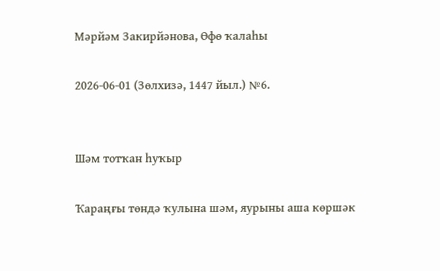Мәрйәм Закирйәнова, Өфө ҡалаһы

2026-06-01 (Зөлхизә, 1447 йыл.) №6.


Шәм тотҡан һуҡыр

Ҡараңғы төндә ҡулына шәм, яурыны аша көршәк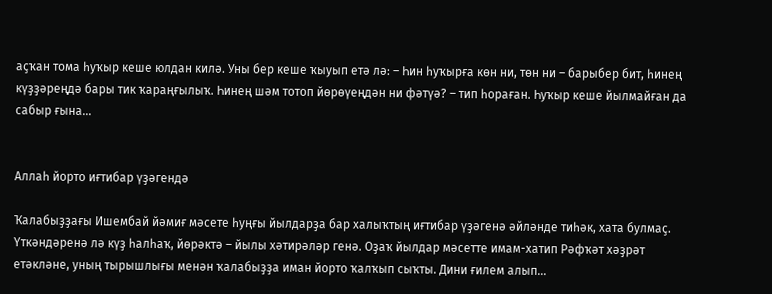аҫҡан тома һуҡыр кеше юлдан килә. Уны бер кеше ҡыуып етә лә: – Һин һуҡырға көн ни, төн ни – барыбер бит, һинең күҙҙәреңдә бары тик ҡараңғылыҡ. Һинең шәм тотоп йөрөүеңдән ни фәтүә? – тип һораған. Һуҡыр кеше йылмайған да сабыр ғына...


Аллаһ йорто иғтибар үҙәгендә

Ҡалабыҙҙағы Ишембай йәмиғ мәсете һуңғы йылдарҙа бар халыҡтың иғтибар үҙәгенә әйләнде тиһәк, хата булмаҫ. Үткәндәренә лә күҙ һалһаҡ, йөрәктә – йылы хәтирәләр генә. Оҙаҡ йылдар мәсетте имам-хатип Рәфҡәт хәҙрәт етәкләне, уның тырышлығы менән ҡалабыҙҙа иман йорто ҡалҡып сыҡты. Дини ғилем алып...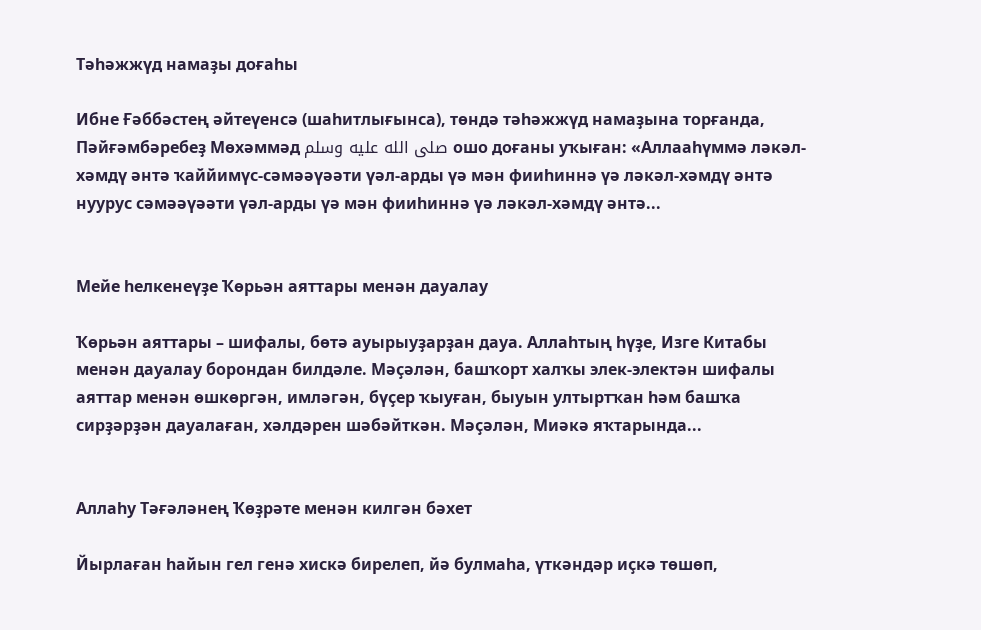Тәһәжжүд намаҙы доғаһы

Ибне Ғәббәстең әйтеүенсә (шаһитлығынса), төндә тәһәжжүд намаҙына торғанда, Пәйғәмбәребеҙ Мөхәммәд صلى الله عليه وسلم ошо доғаны уҡыған: «Аллааһүммә ләкәл-хәмдү әнтә ҡаййимүс-сәмәәүәәти үәл-арды үә мән фииһиннә үә ләкәл-хәмдү әнтә нуурус сәмәәүәәти үәл-арды үә мән фииһиннә үә ләкәл-хәмдү әнтә...


Мейе һелкенеүҙе Ҡөрьән аяттары менән дауалау

Ҡөрьән аяттары – шифалы, бөтә ауырыуҙарҙан дауа. Аллаһтың һүҙе, Изге Китабы менән дауалау борондан билдәле. Мәҫәлән, башҡорт халҡы элек-электән шифалы аяттар менән өшкөргән, имләгән, бүҫер ҡыуған, быуын ултыртҡан һәм башҡа сирҙәрҙән дауалаған, хәлдәрен шәбәйткән. Мәҫәлән, Миәкә яҡтарында...


Аллаһу Тәғәләнең Ҡөҙрәте менән килгән бәхет

Йырлаған һайын гел генә хискә бирелеп, йә булмаһа, үткәндәр иҫкә төшөп,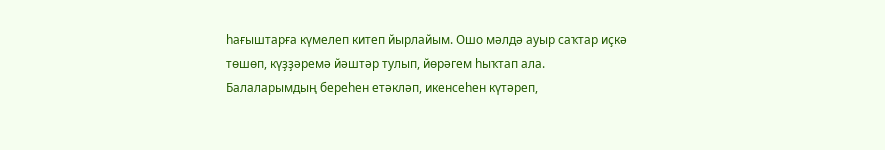һағыштарға күмелеп китеп йырлайым. Ошо мәлдә ауыр саҡтар иҫкә төшөп, күҙҙәремә йәштәр тулып, йөрәгем һыҡтап ала.   Балаларымдың береһен етәкләп, икенсеһен күтәреп,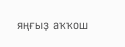яңғыҙ аҡҡош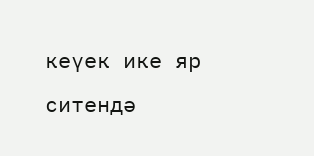кеүек ике яр ситендә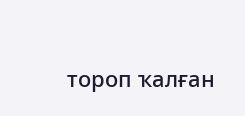тороп ҡалған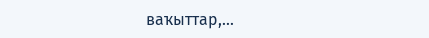ваҡыттар,...